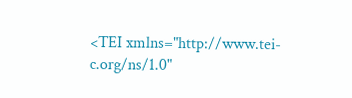<TEI xmlns="http://www.tei-c.org/ns/1.0"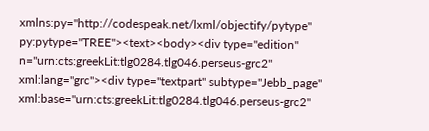xmlns:py="http://codespeak.net/lxml/objectify/pytype" py:pytype="TREE"><text><body><div type="edition" n="urn:cts:greekLit:tlg0284.tlg046.perseus-grc2" xml:lang="grc"><div type="textpart" subtype="Jebb_page" xml:base="urn:cts:greekLit:tlg0284.tlg046.perseus-grc2"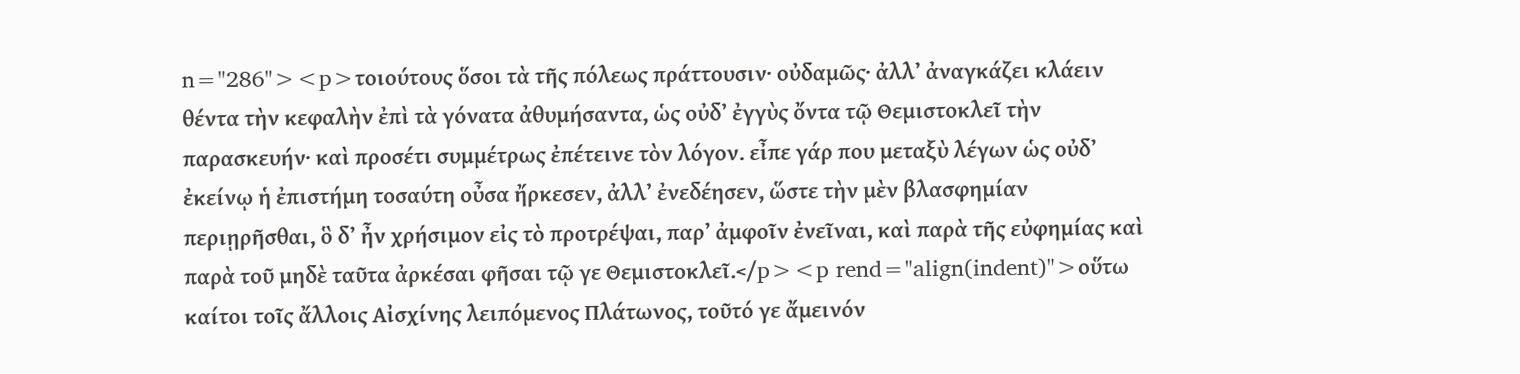n="286"><p>τοιούτους ὅσοι τὰ τῆς πόλεως πράττουσιν· οὐδαμῶς· ἀλλʼ ἀναγκάζει κλάειν θέντα τὴν κεφαλὴν ἐπὶ τὰ γόνατα ἀθυμήσαντα, ὡς οὐδʼ ἐγγὺς ὄντα τῷ Θεμιστοκλεῖ τὴν παρασκευήν· καὶ προσέτι συμμέτρως ἐπέτεινε τὸν λόγον. εἶπε γάρ που μεταξὺ λέγων ὡς οὐδʼ ἐκείνῳ ἡ ἐπιστήμη τοσαύτη οὖσα ἤρκεσεν, ἀλλʼ ἐνεδέησεν, ὥστε τὴν μὲν βλασφημίαν περιῃρῆσθαι, ὃ δʼ ἦν χρήσιμον εἰς τὸ προτρέψαι, παρʼ ἀμφοῖν ἐνεῖναι, καὶ παρὰ τῆς εὐφημίας καὶ παρὰ τοῦ μηδὲ ταῦτα ἀρκέσαι φῆσαι τῷ γε Θεμιστοκλεῖ.</p><p rend="align(indent)">οὕτω καίτοι τοῖς ἄλλοις Αἰσχίνης λειπόμενος Πλάτωνος, τοῦτό γε ἄμεινόν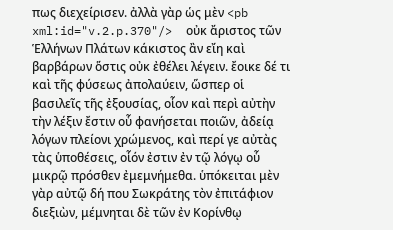πως διεχείρισεν. ἀλλὰ γὰρ ὡς μὲν <pb xml:id="v.2.p.370"/>  οὐκ ἄριστος τῶν Ἑλλήνων Πλάτων κάκιστος ἂν εἴη καὶ βαρβάρων ὅστις οὐκ ἐθέλει λέγειν. ἔοικε δέ τι καὶ τῆς φύσεως ἀπολαύειν, ὥσπερ οἱ βασιλεῖς τῆς ἐξουσίας, οἷον καὶ περὶ αὐτὴν τὴν λέξιν ἔστιν οὗ φανήσεται ποιῶν, ἀδείᾳ λόγων πλείονι χρώμενος, καὶ περί γε αὐτὰς τὰς ὑποθέσεις, οἷόν ἐστιν ἐν τῷ λόγῳ οὗ μικρῷ πρόσθεν ἐμεμνήμεθα. ὑπόκειται μὲν γὰρ αὐτῷ δή που Σωκράτης τὸν ἐπιτάφιον διεξιὼν, μέμνηται δὲ τῶν ἐν Κορίνθῳ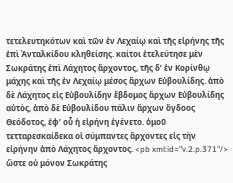τετελευτηκότων καὶ τῶν ἐν Λεχαίῳ καὶ τῆς εἰρήνης τῆς ἐπὶ Ἀνταλκίδου κληθείσης. καίτοι ἐτελεύτησε μὲν Σωκράτης ἐπὶ Λάχητος ἄρχοντος, τῆς δʼ ἐν Κορίνθῳ μάχης καὶ τῆς ἐν Λεχαίῳ μέσος ἄρχων Εὐβουλίδης. ἀπὸ δὲ Λάχητος εἰς Εὐβουλίδην ἕβδομος ἄρχων Εὐβουλίδης αὐτὸς, ἀπὸ δὲ Εὐβουλίδου πάλιν ἄρχων ὄγδοος Θεόδοτος, ἐφʼ οὗ ἡ εἰρήνη ἐγένετο. ὁμοῦ τετταρεσκαίδεκα οἱ σύμπαντες ἄρχοντες εἰς τὴν εἰρήνην ἀπὸ Λάχητος ἄρχοντος. <pb xml:id="v.2.p.371"/>  ὥστε οὐ μόνον Σωκράτης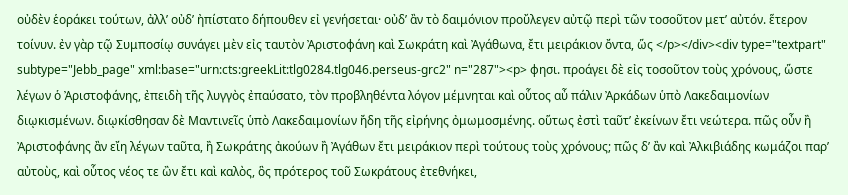οὐδὲν ἑοράκει τούτων, ἀλλʼ οὐδʼ ἠπίστατο δήπουθεν εἰ γενήσεται· οὐδʼ ἂν τὸ δαιμόνιον προὔλεγεν αὐτῷ περὶ τῶν τοσοῦτον μετʼ αὐτόν. ἕτερον τοίνυν. ἐν γὰρ τῷ Συμποσίῳ συνάγει μὲν εἰς ταυτὸν Ἀριστοφάνη καὶ Σωκράτη καὶ Ἀγάθωνα, ἔτι μειράκιον ὄντα, ὥς </p></div><div type="textpart" subtype="Jebb_page" xml:base="urn:cts:greekLit:tlg0284.tlg046.perseus-grc2" n="287"><p> φησι. προάγει δὲ εἰς τοσοῦτον τοὺς χρόνους, ὥστε λέγων ὁ Ἀριστοφάνης, ἐπειδὴ τῆς λυγγὸς ἐπαύσατο, τὸν προβληθέντα λόγον μέμνηται καὶ οὗτος αὖ πάλιν Ἀρκάδων ὑπὸ Λακεδαιμονίων διῳκισμένων. διῳκίσθησαν δὲ Μαντινεῖς ὑπὸ Λακεδαιμονίων ἤδη τῆς εἰρήνης ὀμωμοσμένης. οὕτως ἐστὶ ταῦτʼ ἐκείνων ἔτι νεώτερα. πῶς οὖν ἢ Ἀριστοφάνης ἂν εἴη λέγων ταῦτα, ἢ Σωκράτης ἀκούων ἢ Ἀγάθων ἔτι μειράκιον περὶ τούτους τοὺς χρόνους; πῶς δʼ ἂν καὶ Ἀλκιβιάδης κωμάζοι παρʼ αὐτοὺς, καὶ οὗτος νέος τε ὢν ἔτι καὶ καλὸς, ὃς πρότερος τοῦ Σωκράτους ἐτεθνήκει,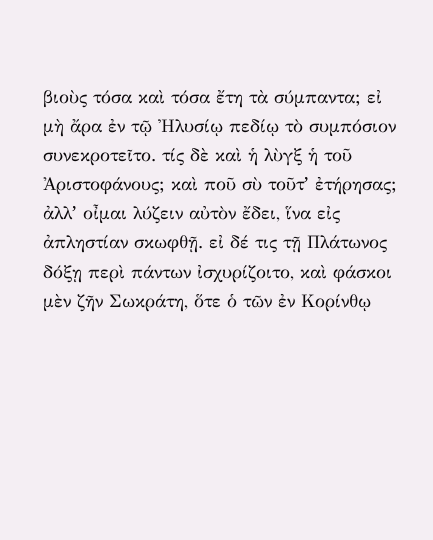βιοὺς τόσα καὶ τόσα ἔτη τὰ σύμπαντα; εἰ μὴ ἄρα ἐν τῷ Ἠλυσίῳ πεδίῳ τὸ συμπόσιον συνεκροτεῖτο. τίς δὲ καὶ ἡ λὺγξ ἡ τοῦ Ἀριστοφάνους; καὶ ποῦ σὺ τοῦτʼ ἐτήρησας; ἀλλʼ οἶμαι λύζειν αὐτὸν ἔδει, ἵνα εἰς ἀπληστίαν σκωφθῇ. εἰ δέ τις τῇ Πλάτωνος δόξῃ περὶ πάντων ἰσχυρίζοιτο, καὶ φάσκοι μὲν ζῆν Σωκράτη, ὅτε ὁ τῶν ἐν Κορίνθῳ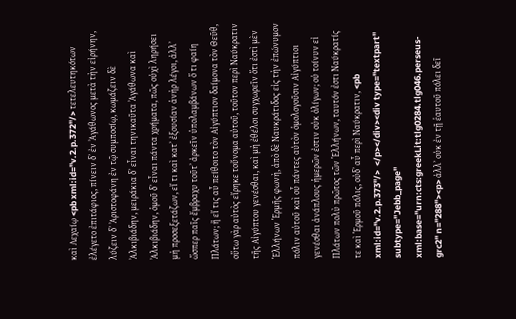καὶ Λεχαίῳ <pb xml:id="v.2.p.372"/> τετελευτηκότων ἐλέγετο ἐπιτάφιος, πίνειν δʼ ἐν Ἀγάθωνος μετὰ τὴν εἰρήνην, λύζειν δʼ Ἀριστοφάνη ἐν τῷ συμποσίῳ, κωμάζειν δὲ Ἀλκιβιάδην, μειράκια δʼ εἶναι τηνικαῦτα Ἀγάθωνα καὶ Ἀλκιβιάδην, ὁμοῦ δʼ εἶναι πάντα χρήματα, πῶς οὐχὶ ληρήσει μὴ προσεξετάζων, εἴ τι καὶ κατʼ ἐξουσίαν ἁνὴρ λέγοι, ἀλλʼ ὥσπερ παῖς ἔμβραχυ τοῦτʼ ἀρκεῖν ὑπολαμβάνων ὅ τι φαίη Πλάτων; ἢ εἴ τις αὖ πείθοιτο τὸν Αἰγύπτιον δαίμονα τὸν Θεῦθ, οὕτω γὰρ αὐτὸς εἴρηκε τοὔνομα αὐτοῦ, τοῦτον περὶ Ναύκρατιν τῆς Αἰγύπτου γενέσθαι, καὶ μὴ ἐθέλοι συγχωρεῖν ὅτι ἐστὶ μὲν Ἑλλήνων Ἑρμῆς φωνὴ, ἀπὸ δὲ Ναυκράτιδος εἰς τὴν ἐπώνυμον πόλιν αὐτοῦ καὶ οὗ πάντες αὐτὸν ὁμολογοῦσιν Αἰγύπτιοι γενέσθαι ἀνάπλους ἡμερῶν ἐστιν οὐκ ὀλίγων; οὐ τοίνυν εἰ Πλάτων πολὺ πρῶτος τῶν Ἑλλήνων, ταυτόν ἐστι Ναύκρατίς τε καὶ Ἑρμοῦ πόλις, οὐδʼ αὖ περὶ Ναύκρατιν, <pb xml:id="v.2.p.373"/>  </p></div><div type="textpart" subtype="Jebb_page" xml:base="urn:cts:greekLit:tlg0284.tlg046.perseus-grc2" n="288"><p> ἀλλʼ οὐκ ἐν τῇ ἑαυτοῦ πόλει δεῖ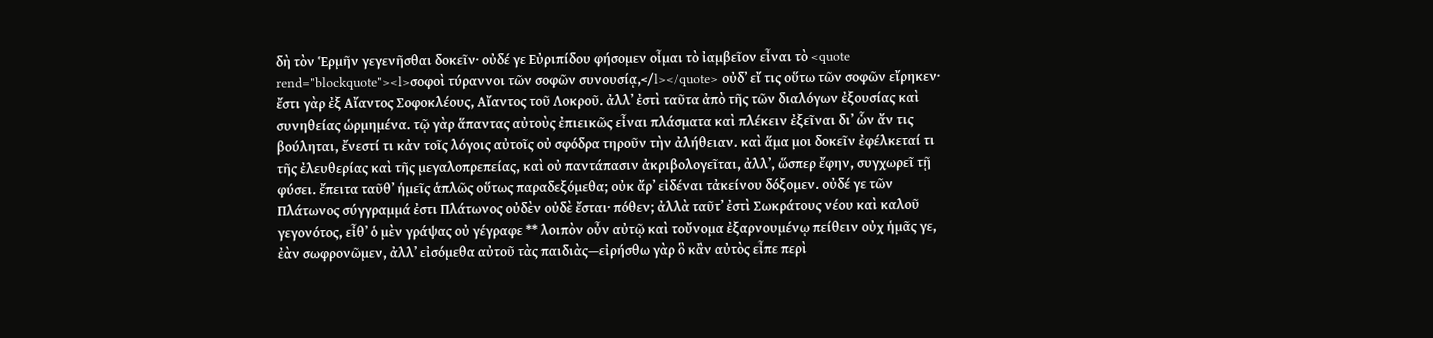δὴ τὸν Ἑρμῆν γεγενῆσθαι δοκεῖν· οὐδέ γε Εὐριπίδου φήσομεν οἶμαι τὸ ἰαμβεῖον εἶναι τὸ <quote rend="blockquote"><l>σοφοὶ τύραννοι τῶν σοφῶν συνουσίᾳ,</l></quote> οὐδʼ εἴ τις οὕτω τῶν σοφῶν εἴρηκεν· ἔστι γὰρ ἐξ Αἴαντος Σοφοκλέους, Αἴαντος τοῦ Λοκροῦ. ἀλλʼ ἐστὶ ταῦτα ἀπὸ τῆς τῶν διαλόγων ἐξουσίας καὶ συνηθείας ὡρμημένα. τῷ γὰρ ἅπαντας αὐτοὺς ἐπιεικῶς εἶναι πλάσματα καὶ πλέκειν ἐξεῖναι διʼ ὧν ἄν τις βούληται, ἔνεστί τι κἀν τοῖς λόγοις αὐτοῖς οὐ σφόδρα τηροῦν τὴν ἀλήθειαν. καὶ ἅμα μοι δοκεῖν ἐφέλκεταί τι τῆς ἐλευθερίας καὶ τῆς μεγαλοπρεπείας, καὶ οὐ παντάπασιν ἀκριβολογεῖται, ἀλλʼ, ὥσπερ ἔφην, συγχωρεῖ τῇ φύσει. ἔπειτα ταῦθʼ ἡμεῖς ἁπλῶς οὕτως παραδεξόμεθα; οὐκ ἄρʼ εἰδέναι τἀκείνου δόξομεν. οὐδέ γε τῶν Πλάτωνος σύγγραμμά ἐστι Πλάτωνος οὐδὲν οὐδὲ ἔσται· πόθεν; ἀλλὰ ταῦτʼ ἐστὶ Σωκράτους νέου καὶ καλοῦ γεγονότος, εἶθʼ ὁ μὲν γράψας οὐ γέγραφε ** λοιπὸν οὖν αὐτῷ καὶ τοὔνομα ἐξαρνουμένῳ πείθειν οὐχ ἡμᾶς γε, ἐὰν σωφρονῶμεν, ἀλλʼ εἰσόμεθα αὐτοῦ τὰς παιδιὰς—εἰρήσθω γὰρ ὃ κἂν αὐτὸς εἶπε περὶ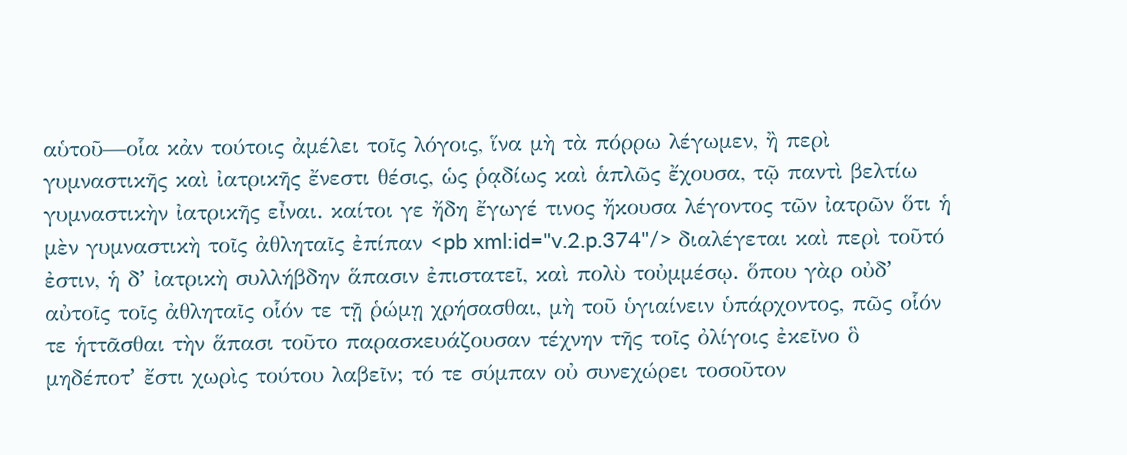αὑτοῦ—οἷα κἀν τούτοις ἀμέλει τοῖς λόγοις, ἵνα μὴ τὰ πόρρω λέγωμεν, ἢ περὶ γυμναστικῆς καὶ ἰατρικῆς ἔνεστι θέσις, ὡς ῥᾳδίως καὶ ἁπλῶς ἔχουσα, τῷ παντὶ βελτίω γυμναστικὴν ἰατρικῆς εἶναι. καίτοι γε ἤδη ἔγωγέ τινος ἤκουσα λέγοντος τῶν ἰατρῶν ὅτι ἡ μὲν γυμναστικὴ τοῖς ἀθληταῖς ἐπίπαν <pb xml:id="v.2.p.374"/> διαλέγεται καὶ περὶ τοῦτό ἐστιν, ἡ δʼ ἰατρικὴ συλλήβδην ἅπασιν ἐπιστατεῖ, καὶ πολὺ τοὐμμέσῳ. ὅπου γὰρ οὐδʼ αὐτοῖς τοῖς ἀθληταῖς οἷόν τε τῇ ῥώμῃ χρήσασθαι, μὴ τοῦ ὑγιαίνειν ὑπάρχοντος, πῶς οἷόν τε ἡττᾶσθαι τὴν ἅπασι τοῦτο παρασκευάζουσαν τέχνην τῆς τοῖς ὀλίγοις ἐκεῖνο ὃ μηδέποτʼ ἔστι χωρὶς τούτου λαβεῖν; τό τε σύμπαν οὐ συνεχώρει τοσοῦτον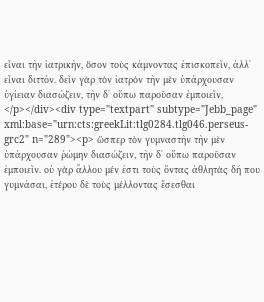εἶναι τὴν ἰατρικὴν, ὅσον τοὺς κάμνοντας ἐπισκοπεῖν, ἀλλʼ εἶναι διττόν. δεῖν γὰρ τὸν ἰατρὸν τὴν μὲν ὑπάρχουσαν ὑγίειαν διασώζειν, τὴν δʼ οὔπω παροῦσαν ἐμποιεῖν, </p></div><div type="textpart" subtype="Jebb_page" xml:base="urn:cts:greekLit:tlg0284.tlg046.perseus-grc2" n="289"><p> ὥσπερ τὸν γυμναστὴν τὴν μὲν ὑπάρχουσαν ῥώμην διασώζειν, τὴν δʼ οὔπω παροῦσαν ἐμποιεῖν. οὐ γὰρ ἄλλου μέν ἐστι τοὺς ὄντας ἀθλητὰς δή που γυμνάσαι, ἑτέρου δὲ τοὺς μέλλοντας ἔσεσθαι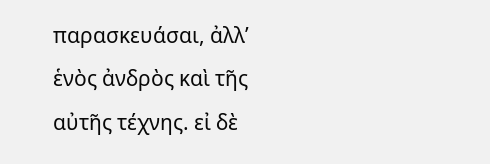παρασκευάσαι, ἀλλʼ ἑνὸς ἀνδρὸς καὶ τῆς αὐτῆς τέχνης. εἰ δὲ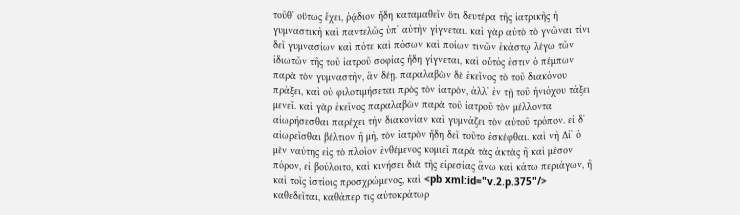τοῦθʼ οὕτως ἔχει, ῥᾴδιον ἤδη καταμαθεῖν ὅτι δευτέρα τῆς ἰατρικῆς ἡ γυμναστικὴ καὶ παντελῶς ὑπʼ αὐτὴν γίγνεται. καὶ γὰρ αὐτὸ τὸ γνῶναι τίνι δεῖ γυμνασίων καὶ πότε καὶ πόσων καὶ ποίων τινῶν ἑκάστῳ λέγω τῶν ἰδιωτῶν τῆς τοῦ ἰατροῦ σοφίας ἤδη γίγνεται, καὶ οὗτός ἐστιν ὁ πέμπων παρὰ τὸν γυμναστὴν, ἂν δέῃ. παραλαβὼν δὲ ἐκεῖνος τὸ τοῦ διακόνου πράξει, καὶ οὐ φιλοτιμήσεται πρὸς τὸν ἰατρὸν, ἀλλʼ ἐν τῇ τοῦ ἡνιόχου τάξει μενεῖ. καὶ γὰρ ἐκεῖνος παραλαβὼν παρὰ τοῦ ἰατροῦ τὸν μέλλοντα αἰωρήσεσθαι παρέχει τὴν διακονίαν καὶ γυμνάζει τὸν αὑτοῦ τρόπον. εἰ δʼ αἰωρεῖσθαι βέλτιον ἢ μὴ, τὸν ἰατρὸν ἤδη δεῖ τοῦτο ἐσκέφθαι. καὶ νὴ Δίʼ ὁ μὲν ναύτης εἰς τὸ πλοῖον ἐνθέμενος κομιεῖ παρὰ τὰς ἀκτὰς ἢ καὶ μέσον πόρον, εἰ βούλοιτο, καὶ κινήσει διὰ τῆς εἰρεσίας ἄνω καὶ κάτω περιάγων, ἢ καὶ τοῖς ἱστίοις προσχρώμενος, καὶ <pb xml:id="v.2.p.375"/> καθεδεῖται, καθάπερ τις αὐτοκράτωρ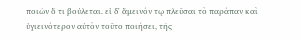ποιῶν ὅ τι βούλεται. εἰ δʼ ἄμεινόν τῳ πλεῦσαι τὸ παράπαν καὶ ὑγιεινότερον αὐτὸν τοῦτο ποιήσει, τῆς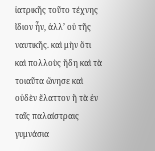ἰατρικῆς τοῦτο τέχνης ἴδιον ἦν, ἀλλʼ οὐ τῆς ναυτικῆς. καὶ μὴν ὅτι καὶ πολλοὺς ἤδη καὶ τὰ τοιαῦτα ὤνησε καὶ οὐδὲν ἔλαττον ἢ τὰ ἐν ταῖς παλαίστραις γυμνάσια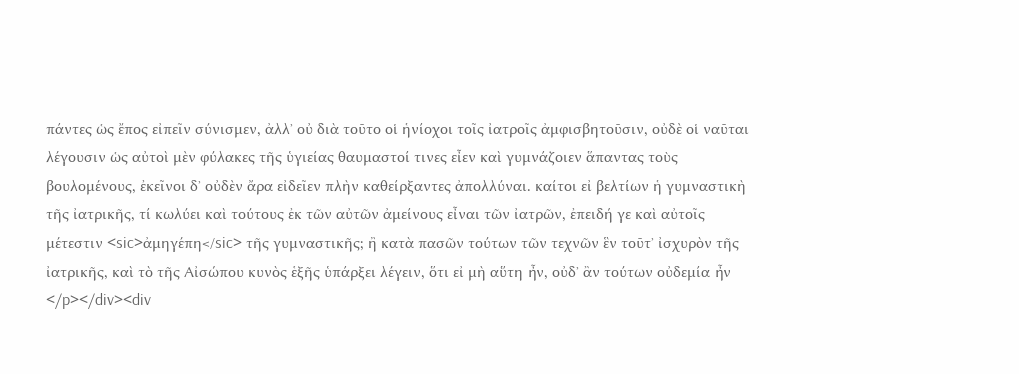πάντες ὡς ἔπος εἰπεῖν σύνισμεν, ἀλλʼ οὐ διὰ τοῦτο οἱ ἡνίοχοι τοῖς ἰατροῖς ἀμφισβητοῦσιν, οὐδὲ οἱ ναῦται λέγουσιν ὡς αὐτοὶ μὲν φύλακες τῆς ὑγιείας θαυμαστοί τινες εἶεν καὶ γυμνάζοιεν ἅπαντας τοὺς βουλομένους, ἐκεῖνοι δʼ οὐδὲν ἄρα εἰδεῖεν πλὴν καθείρξαντες ἀπολλύναι. καίτοι εἰ βελτίων ἡ γυμναστικὴ τῆς ἰατρικῆς, τί κωλύει καὶ τούτους ἐκ τῶν αὐτῶν ἀμείνους εἶναι τῶν ἰατρῶν, ἐπειδή γε καὶ αὐτοῖς μέτεστιν <sic>ἀμηγέπη</sic> τῆς γυμναστικῆς; ἢ κατὰ πασῶν τούτων τῶν τεχνῶν ἓν τοῦτʼ ἰσχυρὸν τῆς ἰατρικῆς, καὶ τὸ τῆς Αἰσώπου κυνὸς ἑξῆς ὑπάρξει λέγειν, ὅτι εἰ μὴ αὕτη ἦν, οὐδʼ ἂν τούτων οὐδεμία ἦν </p></div><div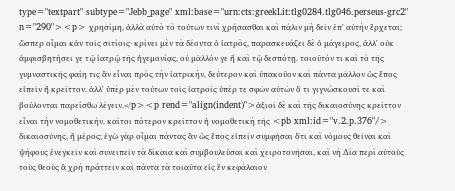type="textpart" subtype="Jebb_page" xml:base="urn:cts:greekLit:tlg0284.tlg046.perseus-grc2" n="290"><p> χρησίμη, ἀλλὰ αὐτὸ τὸ τούτων τινὶ χρήσασθαι καὶ πάλιν μὴ δεῖν ἐπʼ αὐτὴν ἔρχεται; ὥσπερ οἶμαι κἀν τοῖς σιτίοις· κρίνει μὲν τὰ δέοντα ὁ ἰατρὸς, παρασκευάζει δὲ ὁ μάγειρος, ἀλλʼ οὐκ ἀμφισβητήσει γε τῷ ἰατρῷ τῆς ἡγεμονίας, οὐ μᾶλλόν γε ἢ καὶ τῷ δεσπότῃ. τοιοῦτόν τι καὶ τὸ τῆς γυμναστικῆς φαίη τις ἂν εἶναι πρὸς τὴν ἰατρικὴν, δεύτερον καὶ ὑπακοῦον καὶ πάντα μᾶλλον ὡς ἔπος εἰπεῖν ἢ κρεῖττον. ἀλλʼ ὑπὲρ μὲν τούτων τοῖς ἰατροῖς ὑπέρ τε σφῶν αὐτῶν ὅ τι γιγνώσκουσί τε καὶ βούλονται παρείσθω λέγειν.</p><p rend="align(indent)">ἀξιοῖ δὲ καὶ τῆς δικαιοσύνης κρεῖττον εἶναι τὴν νομοθετικήν. καίτοι πότερον κρεῖττον ἡ νομοθετικὴ τῆς <pb xml:id="v.2.p.376"/> δικαιοσύνης, ἢ μέρος; ἐγὼ γὰρ οἶμαι πάντας ἂν ὡς ἔπος εἰπεῖν συμφῆσαι ὅτι καὶ νόμους θεῖναι καὶ ψήφους ἐνεγκεῖν καὶ συνειπεῖν τὰ δίκαια καὶ συμβουλεῦσαι καὶ χειροτονῆσαι, καὶ νὴ Δία περὶ αὐτοὺς τοὺς θεοὺς ἃ χρὴ πράττειν καὶ πάντα τὰ τοιαῦτα εἰς ἓν κεφάλαιον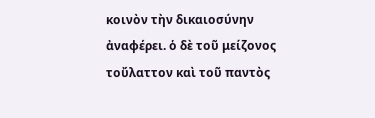κοινὸν τὴν δικαιοσύνην ἀναφέρει. ὁ δὲ τοῦ μείζονος τοὔλαττον καὶ τοῦ παντὸς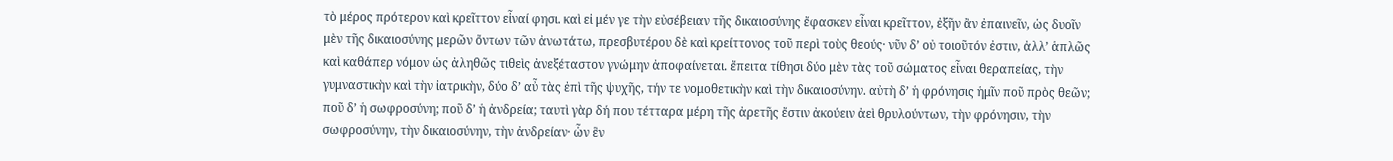τὸ μέρος πρότερον καὶ κρεῖττον εἶναί φησι. καὶ εἰ μέν γε τὴν εὐσέβειαν τῆς δικαιοσύνης ἔφασκεν εἶναι κρεῖττον, ἐξῆν ἂν ἐπαινεῖν, ὡς δυοῖν μὲν τῆς δικαιοσύνης μερῶν ὄντων τῶν ἀνωτάτω, πρεσβυτέρου δὲ καὶ κρείττονος τοῦ περὶ τοὺς θεούς· νῦν δʼ οὐ τοιοῦτόν ἐστιν, ἀλλʼ ἁπλῶς καὶ καθάπερ νόμον ὡς ἀληθῶς τιθεὶς ἀνεξέταστον γνώμην ἀποφαίνεται. ἔπειτα τίθησι δύο μὲν τὰς τοῦ σώματος εἶναι θεραπείας, τὴν γυμναστικὴν καὶ τὴν ἰατρικὴν, δύο δʼ αὖ τὰς ἐπὶ τῆς ψυχῆς, τήν τε νομοθετικὴν καὶ τὴν δικαιοσύνην. αὐτὴ δʼ ἡ φρόνησις ἡμῖν ποῦ πρὸς θεῶν; ποῦ δʼ ἡ σωφροσύνη; ποῦ δʼ ἡ ἀνδρεία; ταυτὶ γὰρ δή που τέτταρα μέρη τῆς ἀρετῆς ἔστιν ἀκούειν ἀεὶ θρυλούντων, τὴν φρόνησιν, τὴν σωφροσύνην, τὴν δικαιοσύνην, τὴν ἀνδρείαν· ὧν ἓν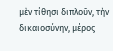μὲν τίθησι διπλοῦν, τὴν δικαιοσύνην, μέρος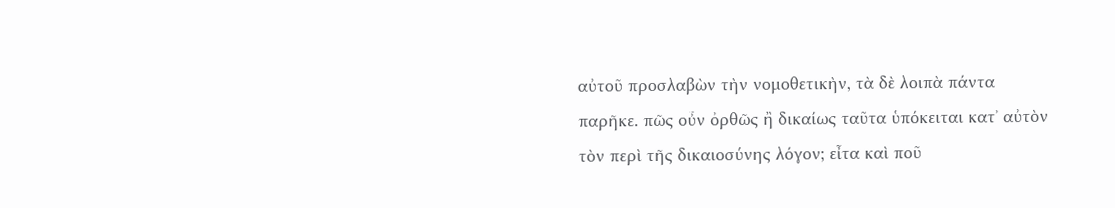αὐτοῦ προσλαβὼν τὴν νομοθετικὴν, τὰ δὲ λοιπὰ πάντα παρῆκε. πῶς οὖν ὀρθῶς ἢ δικαίως ταῦτα ὑπόκειται κατʼ αὐτὸν τὸν περὶ τῆς δικαιοσύνης λόγον; εἶτα καὶ ποῦ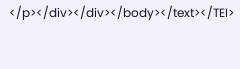</p></div></div></body></text></TEI>